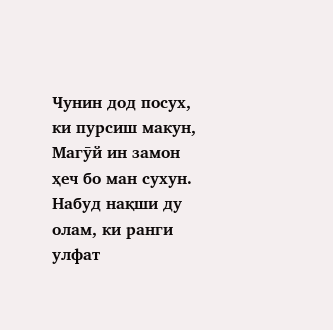Чунин дод посух, ки пурсиш макун,
Магӯй ин замон ҳеч бо ман сухун.
Набуд нақши ду олам, ки ранги улфат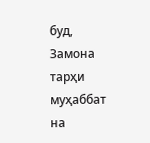буд,
Замона тарҳи муҳаббат на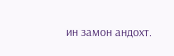ин замон андохт.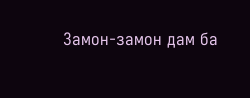Замон-замон дам ба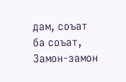дам, соъат ба соъат,
Замон-замон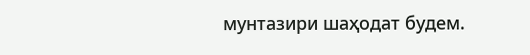мунтазири шаҳодат будем.